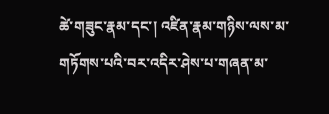ཚེ་གཟུང་རྣམ་དང་། འཛིན་རྣམ་གཉིས་ལས་མ་གཏོགས་པའི་བར་འདིར་ཤེས་པ་གཞན་མ་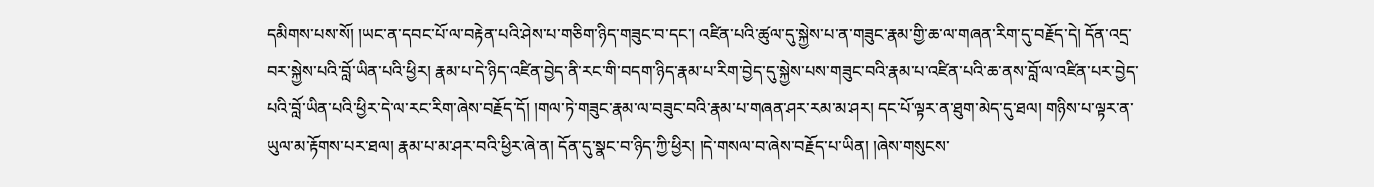དམིགས་པས་སོ། །ཡང་ན་དབང་པོ་ལ་བརྟེན་པའི་ཤེས་པ་གཅིག་ཉིད་གཟུང་བ་དང་། འཛིན་པའི་ཚུལ་དུ་སྐྱེས་པ་ན་གཟུང་རྣམ་གྱི་ཆ་ལ་གཞན་རིག་དུ་བརྗོད་དེ། དོན་འདྲ་བར་སྐྱེས་པའི་བློ་ཡིན་པའི་ཕྱིར། རྣམ་པ་དེ་ཉིད་འཛིན་བྱེད་ནི་རང་གི་བདག་ཉིད་རྣམ་པ་རིག་བྱེད་དུ་སྐྱེས་པས་གཟུང་བའི་རྣམ་པ་འཛིན་པའི་ཆ་ནས་བློ་ལ་འཛིན་པར་བྱེད་པའི་བློ་ཡིན་པའི་ཕྱིར་དེ་ལ་རང་རིག་ཞེས་བརྗོད་དོ། །གལ་ཏེ་གཟུང་རྣམ་ལ་བཟུང་བའི་རྣམ་པ་གཞན་ཤར་རམ་མ་ཤར། དང་པོ་ལྟར་ན་ཐུག་མེད་དུ་ཐལ། གཉིས་པ་ལྟར་ན་ཡུལ་མ་རྟོགས་པར་ཐལ། རྣམ་པ་མ་ཤར་བའི་ཕྱིར་ཞེ་ན། དོན་དུ་སྣང་བ་ཉིད་ཀྱི་ཕྱིར། །དེ་གསལ་བ་ཞེས་བརྗོད་པ་ཡིན། །ཞེས་གསུངས་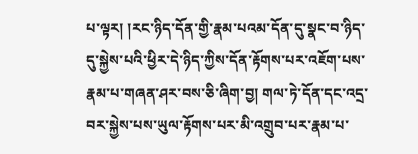པ་ལྟར། །རང་ཉིད་དོན་གྱི་རྣམ་པའམ་དོན་དུ་སྣང་བ་ཉིད་དུ་སྐྱེས་པའི་ཕྱིར་དེ་ཉིད་ཀྱིས་དོན་རྟོགས་པར་འཇོག་པས་རྣམ་པ་གཞན་ཤར་བས་ཅི་ཞིག་བྱ། གལ་ཏེ་དོན་དང་འདྲ་བར་སྐྱེས་པས་ཡུལ་རྟོགས་པར་མི་འགྲུབ་པར་རྣམ་པ་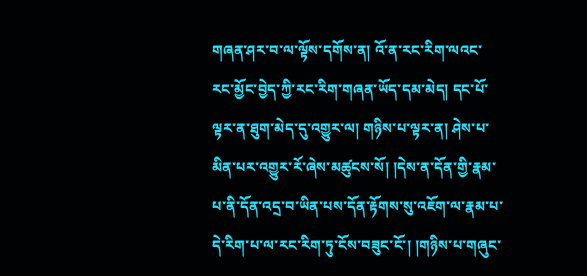གཞན་ཤར་བ་ལ་ལྟོས་དགོས་ན། འོ་ན་རང་རིག་ལའང་རང་མྱོང་བྱེད་ཀྱི་རང་རིག་གཞན་ཡོད་དམ་མེད། དང་པོ་ལྟར་ན་ཐུག་མེད་དུ་འགྱུར་ལ། གཉིས་པ་ལྟར་ན། ཤེས་པ་མིན་པར་འགྱུར་རོ་ཞེས་མཚུངས་སོ། །དེས་ན་དོན་གྱི་རྣམ་པ་ནི་དོན་འདྲ་བ་ཡིན་པས་དོན་རྟོགས་སུ་འཇོག་ལ་རྣམ་པ་དེ་རིག་པ་ལ་རང་རིག་ཏུ་ངོས་བཟུང་ངོ་། །གཉིས་པ་གཞུང་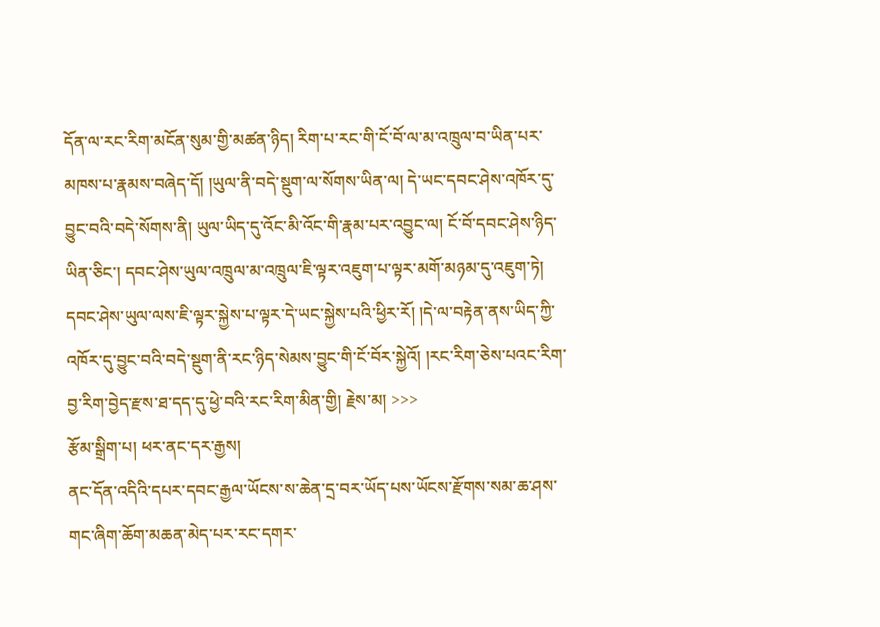དོན་ལ་རང་རིག་མངོན་སུམ་གྱི་མཚན་ཉིད། རིག་པ་རང་གི་ངོ་བོ་ལ་མ་འཁྲུལ་བ་ཡིན་པར་མཁས་པ་རྣམས་བཞེད་དོ། །ཡུལ་ནི་བདེ་སྡུག་ལ་སོགས་ཡིན་ལ། དེ་ཡང་དབང་ཤེས་འཁོར་དུ་བྱུང་བའི་བདེ་སོགས་ནི། ཡུལ་ཡིད་དུ་འོང་མི་འོང་གི་རྣམ་པར་འབྱུང་ལ། ངོ་བོ་དབང་ཤེས་ཉིད་ཡིན་ཅིང་། དབང་ཤེས་ཡུལ་འཁྲུལ་མ་འཁྲུལ་ཇི་ལྟར་འཇུག་པ་ལྟར་མགོ་མཉམ་དུ་འཇུག་ཏེ། དབང་ཤེས་ཡུལ་ལས་ཇི་ལྟར་སྐྱེས་པ་ལྟར་དེ་ཡང་སྐྱེས་པའི་ཕྱིར་རོ། །དེ་ལ་བརྟེན་ནས་ཡིད་ཀྱི་འཁོར་དུ་བྱུང་བའི་བདེ་སྡུག་ནི་རང་ཉིད་སེམས་བྱུང་གི་ངོ་བོར་སྐྱེའོ། །རང་རིག་ཅེས་པའང་རིག་བྱ་རིག་བྱེད་རྫས་ཐ་དད་དུ་ཕྱེ་བའི་རང་རིག་མིན་གྱི། རྗེས་མ། >>>
རྩོམ་སྒྲིག་པ། ཕར་ནང་དར་རྒྱས།
ནང་དོན་འདིའི་དཔར་དབང་རྒྱལ་ཡོངས་ས་ཆེན་དྲ་བར་ཡོད་པས་ཡོངས་རྫོགས་སམ་ཆ་ཤས་གང་ཞིག་ཆོག་མཆན་མེད་པར་རང་དགར་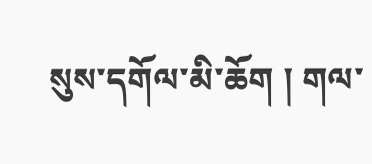སུས་དགོལ་མི་ཆོག ། གལ་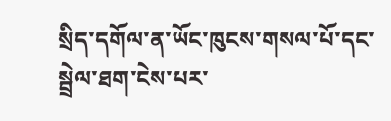སྲིད་དགོལ་ན་ཡོང་ཁུངས་གསལ་པོ་དང་སྦྲེལ་ཐག་ངེས་པར་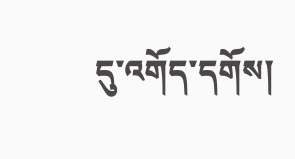དུ་འགོད་དགོས།